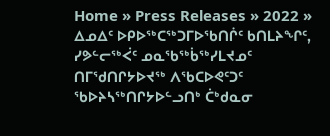Home » Press Releases » 2022 » ᐃᓄᐃᑦ ᐅᑭᐅᖅᑕᖅᑐᒥᐅᖃᑎᒌᑦ ᑲᑎᒪᔨᖏᑦ, ᓯᕗᓪᓕᖅᐹᑦ ᓄᓇᖃᖅᑳᖅᓯᒪᔪᓄᑦ ᑎᒥᖁᑎᒋᔭᐅᔪᖅ ᐱᖃᑕᐅᕙᑦᑐᑦ ᖃᐅᔨᓴᖅᑎᒋᔭᐅᓪᓗᑎᒃ ᑖᒃᑯᓇᓂ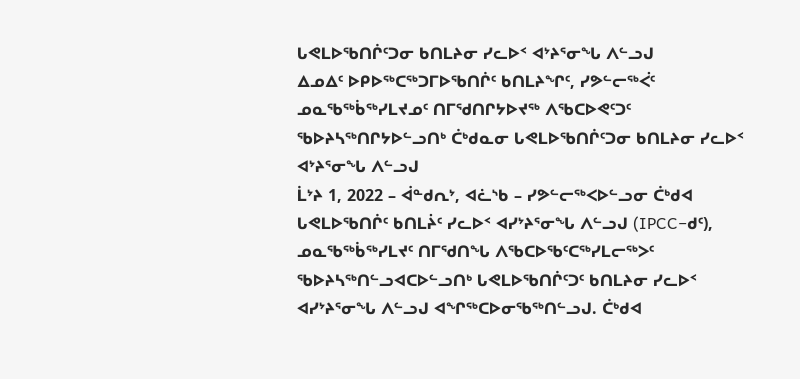ᒐᕙᒪᐅᖃᑎᒌᑦᑐᓂ ᑲᑎᒪᔨᓂ ᓯᓚᐅᑉ ᐊᔾᔨᕐᓂᖓ ᐱᓪᓗᒍ
ᐃᓄᐃᑦ ᐅᑭᐅᖅᑕᖅᑐᒥᐅᖃᑎᒌᑦ ᑲᑎᒪᔨᖏᑦ, ᓯᕗᓪᓕᖅᐹᑦ ᓄᓇᖃᖅᑳᖅᓯᒪᔪᓄᑦ ᑎᒥᖁᑎᒋᔭᐅᔪᖅ ᐱᖃᑕᐅᕙᑦᑐᑦ ᖃᐅᔨᓴᖅᑎᒋᔭᐅᓪᓗᑎᒃ ᑖᒃᑯᓇᓂ ᒐᕙᒪᐅᖃᑎᒌᑦᑐᓂ ᑲᑎᒪᔨᓂ ᓯᓚᐅᑉ ᐊᔾᔨᕐᓂᖓ ᐱᓪᓗᒍ
ᒫᔾᔨ 1, 2022 – ᐋᓐᑯᕆᔾ, ᐊᓛᔅᑲ – ᓯᕗᓪᓕᖅᐸᐅᓪᓗᓂ ᑖᒃᑯᐊ ᒐᕙᒪᐅᖃᑎᒌᑦ ᑲᑎᒪᔩᑦ ᓯᓚᐅᑉ ᐊᓯᔾᔨᕐᓂᖓ ᐱᓪᓗᒍ (IPCC−ᑯᑦ), ᓄᓇᖃᖅᑳᖅᓯᒪᔪᑦ ᑎᒥᖁᑎᖓ ᐱᖃᑕᐅᖃᑦᑕᖅᓯᒪᓕᖅᐳᑦ ᖃᐅᔨᓴᖅᑎᓪᓗᐊᑕᐅᓪᓗᑎᒃ ᒐᕙᒪᐅᖃᑎᒌᑦᑐᑦ ᑲᑎᒪᔨᓂ ᓯᓚᐅᑉ ᐊᓯᔾᔨᕐᓂᖓ ᐱᓪᓗᒍ ᐊᖏᖅᑕᐅᓂᖃᖅᑎᓪᓗᒍ. ᑖᒃᑯᐊ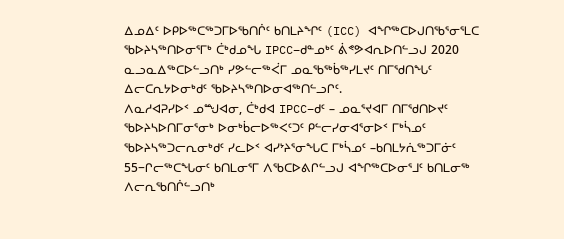ᐃᓄᐃᑦ ᐅᑭᐅᖅᑕᖅᑐᒥᐅᖃᑎᒌᑦ ᑲᑎᒪᔨᖏᑦ (ICC) ᐊᖏᖅᑕᐅᒍᑎᖃᕐᓂᕐᒪᑕ ᖃᐅᔨᓴᖅᑎᐅᓂᕐᒥᒃ ᑖᒃᑯᓄᖓ IPCC−ᑯᓐᓄᒃᑦ ᕖᕝᕗᐊᕆᐅᑎᓪᓗᒍ 2020 ᓇᓗᓇᐃᖅᑕᐅᓪᓗᑎᒃ ᓯᕗᓪᓕᖅᐹᒥ ᓄᓇᖃᖅᑳᖅᓯᒪᔪᑦ ᑎᒥᖁᑎᖓᑦ ᐃᓕᑕᕆᔭᐅᓂᒃᑯᑦ ᖃᐅᔨᓴᖅᑎᐅᓂᐊᖅᑎᓪᓗᒋᑦ.
ᐱᓇᓱᐊᕈᓯᐅᑉ ᓄᙳᐊᓂ, ᑖᒃᑯᐊ IPCC−ᑯᑦ – ᓄᓇᕐᔪᐊᒥ ᑎᒥᖁᑎᐅᔪᑦ ᖃᐅᔨᓴᐅᑎᒥᓂᕐᓂᒃ ᐅᓂᒃᑳᓕᐅᖅᐸᑦᑐᑦ ᑭᓪᓕᓯᓂᐊᕐᓂᐅᑉ ᒥᒃᓵᓄᑦ ᖃᐅᔨᓴᖅᑐᓕᕆᓂᒃᑯᑦ ᓯᓚᐅᑉ ᐊᓯᔾᔨᕐᓂᖓᑕ ᒥᒃᓵᓄᑦ –ᑲᑎᒪᔭᕇᖅᑐᒥᓃᑦ 55−ᒋᓕᖅᑕᖓᓂᑦ ᑲᑎᒪᓂᕐᒥ ᐱᖃᑕᐅᕕᒋᓪᓗᒍ ᐊᖏᖅᑕᐅᓂᕐᒧᑦ ᑲᑎᒪᓂᖅ ᐱᓕᕆᖃᑎᒌᓪᓗᑎᒃ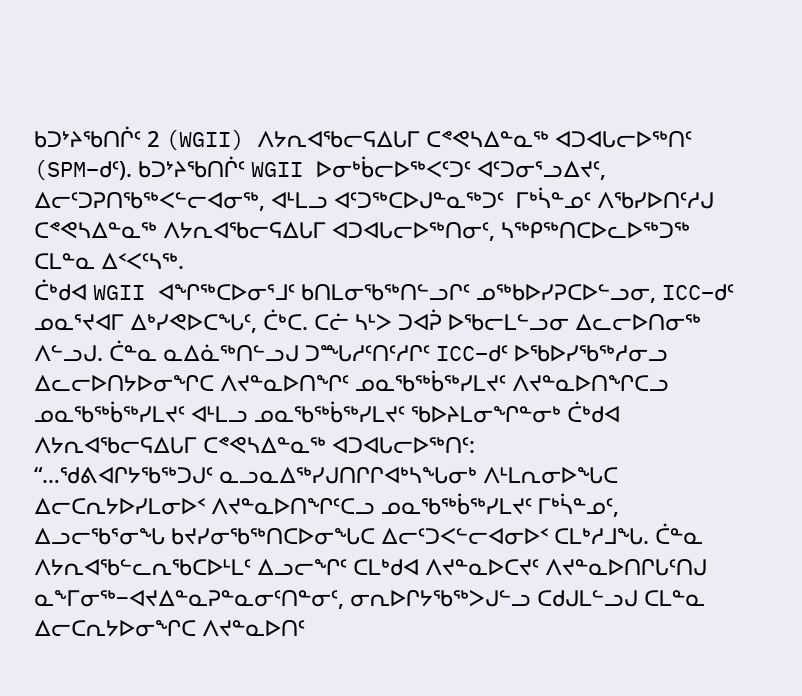ᑲᑐᔾᔨᖃᑎᒌᑦ 2 (WGII) ᐱᔭᕆᐊᖃᓕᕋᐃᒐᒥ ᑕᕝᕙᓴᐃᓐᓇᖅ ᐊᑐᐊᒐᓕᐅᖅᑎᑦ (SPM−ᑯᑦ). ᑲᑐᔾᔨᖃᑎᒌᑦ WGII ᐅᓂᒃᑳᓕᐅᖅᐸᑦᑐᑦ ᐊᑦᑐᓂᕐᓗᐃᔪᑦ, ᐃᓕᑦᑐᕈᑎᖃᖅᐸᓪᓕᐊᓂᖅ, ᐊᒻᒪᓗ ᐊᑦᑐᖅᑕᐅᒍᓐᓇᖅᑐᑦ  ᒥᒃᓵᓐᓄᑦ ᐱᖃᓯᐅᑎᑦᓱᒍ ᑕᕝᕙᓴᐃᓐᓇᖅ ᐱᔭᕆᐊᖃᓕᕋᐃᒐᒥ ᐊᑐᐊᒐᓕᐅᖅᑎᓂᑦ, ᓴᖅᑭᖅᑎᑕᐅᓚᐅᖅᑐᖅ ᑕᒪᓐᓇ ᐃᑉᐸᑦᓴᖅ.
ᑖᒃᑯᐊ WGII ᐊᖏᖅᑕᐅᓂᕐᒧᑦ ᑲᑎᒪᓂᖃᖅᑎᓪᓗᒋᑦ ᓄᖅᑲᐅᓯᕈᑕᐅᓪᓗᓂ, ICC−ᑯᑦ ᓄᓇᕐᔪᐊᒥ ᐃᒃᓯᕙᐅᑕᖓᑦ, ᑖᒃᑕ. ᑕᓖ ᓴᒻᐳ ᑐᐊᕉ ᐅᖃᓕᒪᓪᓗᓂ ᐃᓚᓕᐅᑎᓂᖅ ᐱᓪᓗᒍ. ᑖᓐᓇ ᓇᐃᓈᖅᑎᓪᓗᒍ ᑐᙵᓱᑦᑎᑦᓱᒋᑦ ICC−ᑯᑦ ᐅᖃᐅᓯᖃᖅᓱᓂᓗ ᐃᓚᓕᐅᑎᔭᐅᓂᖏᑕ ᐱᔪᓐᓇᐅᑎᖏᑦ ᓄᓇᖃᖅᑳᖅᓯᒪᔪᑦ ᐱᔪᓐᓇᐅᑎᖏᑕᓗ ᓄᓇᖃᖅᑳᖅᓯᒪᔪᑦ ᐊᒻᒪᓗ ᓄᓇᖃᖅᑳᖅᓯᒪᔪᑦ ᖃᐅᔨᒪᓂᖏᓐᓂᒃ ᑖᒃᑯᐊ ᐱᔭᕆᐊᖃᓕᕋᐃᒐᒥ ᑕᕝᕙᓴᐃᓐᓇᖅ ᐊᑐᐊᒐᓕᐅᖅᑎᑦ:
“…ᖁᕕᐊᒋᔭᖃᖅᑐᒍᑦ ᓇᓗᓇᐃᖅᓯᒍᑎᒋᒋᐊᒃᓴᖓᓂᒃ ᐱᒻᒪᕆᓂᐅᖓᑕ ᐃᓕᑕᕆᔭᐅᓯᒪᓂᐅᑉ ᐱᔪᓐᓇᐅᑎᖏᑦᑕᓗ ᓄᓇᖃᖅᑳᖅᓯᒪᔪᑦ ᒥᒃᓵᓐᓄᑦ, ᐃᓗᓕᖃᕐᓂᖓ ᑲᔪᓯᓂᖃᖅᑎᑕᐅᓂᖓᑕ ᐃᓕᑦᑐᐸᓪᓕᐊᓂᐅᑉ ᑕᒪᒃᓱᒧᖓ. ᑖᓐᓇ ᐱᔭᕆᐊᖃᓪᓚᕆᖃᑕᐅᒻᒪᑦ ᐃᓗᓕᖏᑦ ᑕᒪᒃᑯᐊ ᐱᔪᓐᓇᐅᑕᔪᑦ ᐱᔪᓐᓇᐅᑎᒋᒐᑦᑎᒍ ᓇᖕᒥᓂᖅ−ᐊᔪᐃᓐᓇᕈᓐᓇᓂᑦᑎᓐᓂᑦ, ᓂᕆᐅᒋᔭᖃᖅᐳᒍᓪᓗ ᑕᑯᒍᒪᓪᓗᒍ ᑕᒪᓐᓇ ᐃᓕᑕᕆᔭᐅᓂᖏᑕ ᐱᔪᓐᓇᐅᑎᑦ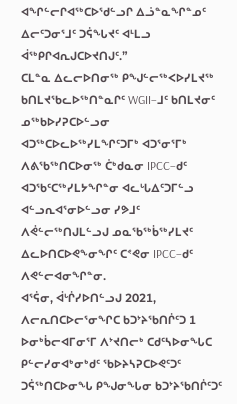ᐊᖏᓪᓕᒋᐊᖅᑕᐅᖁᓪᓗᒋ ᐃᓘᓐᓇᖏᓐᓄᑦ ᐃᓕᑦᑐᓂᕐᒧᑦ ᑐᕌᖓᔪᑦ ᐊᒻᒪᓗ ᐋᖅᑭᒋᐊᕆᒍᑕᐅᔪᑎᒍᑦ.”
ᑕᒪᓐᓇ ᐃᓚᓕᐅᑎᓂᖅ ᑭᖑᓪᓕᖅᐸᐅᓯᒪᔪᖅ ᑲᑎᒪᔪᖃᓚᐅᖅᑎᓐᓇᒋᑦ WGII−ᒧᑦ ᑲᑎᒪᔪᓂᑦ ᓄᖅᑲᐅᓯᕈᑕᐅᓪᓗᓂ ᐊᑐᖅᑕᐅᓚᐅᖅᓯᒪᖏᑦᑐᒥᒃ ᐊᑐᕐᓂᕐᒥᒃ ᐱᕕᖃᖅᑎᑕᐅᓂᖅ ᑖᒃᑯᓇᓂ IPCC−ᑯᑦ ᐊᑐᖃᑦᑕᖅᓯᒪᔭᖏᓐᓂ ᐊᓚᒡᒐᐃᑦᑐᒥᓪᓗ ᐊᓪᓗᕆᐊᕐᓂᐅᓪᓗᓂ ᓯᕗᒧᑦ ᐱᕚᓪᓕᖅᑎᒍᒪᓪᓗᒍ ᓄᓇᖃᖅᑳᖅᓯᒪᔪᑦ ᐃᓚᐅᑎᑕᐅᕙᖕᓂᖏᑦ ᑕᕝᕙᓂ IPCC−ᑯᑦ ᐱᕙᓪᓕᐊᓂᖏᓐᓂ.
ᐊᕐᕌᓂ, ᐋᒡᒌᓯᐅᑎᓪᓗᒍ 2021, ᐱᓕᕆᑎᑕᐅᓕᕐᓂᖏᑕ ᑲᑐᔾᔨᖃᑎᒌᑦᑐ 1 ᐅᓂᒃᑳᓕᐊᒥᓂᕐᒥ ᐱᔾᔪᑎᓕᒃ ᑕᑯᑦᓴᐅᓂᖓᑕ ᑭᓪᓕᓯᓂᐊᒃᓂᒃᑯᑦ ᖃᐅᔨᓴᕈᑕᐅᕙᑦᑐᑦ ᑐᕌᖅᑎᑕᐅᓂᖓ ᑭᖑᓂᖓᓂ ᑲᑐᔾᔨᖃᑎᒌᑦᑐᑦ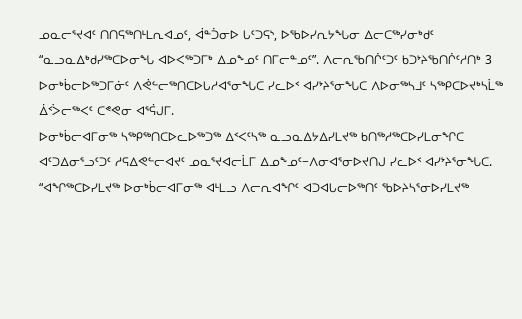ᓄᓇᓕᕐᔪᐊᑦ ᑎᑎᕋᖅᑎᒻᒪᕆᐊᓄᑦ, ᐋᓐᑑᓂᐅ ᒐᑦᑐᕋᔅ, ᐅᖃᐅᓯᕆᔭᖓᓂ ᐃᓕᑕᖅᓯᓂᒃᑯᑦ “ᓇᓗᓇᐃᒃᑯᓯᖅᑕᐅᓂᖓ ᐊᐅᐸᖅᑐᒥᒃ ᐃᓄᖕᓄᑦ ᑎᒥᓕᓐᓄᑦ”. ᐱᓕᕆᖃᑎᒌᑦᑐᑦ ᑲᑐᔾᔨᖃᑎᒌᑦᓱᑎᒃ 3 ᐅᓂᒃᑳᓕᐅᖅᑐᒥᓃᑦ ᐱᕚᓪᓕᖅᑎᑕᐅᒐᓱᐊᕐᓂᖓᑕ ᓯᓚᐅᑉ ᐊᓯᔾᔨᕐᓂᖓᑕ ᐱᐅᓂᖅᓴᒧᑦ ᓴᖅᑭᑕᐅᔪᒃᓴᒫᖅ ᐄᑉᐴᓕᖅᐸᑦ ᑕᕝᕙᓂ ᐊᕐᕌᒍᒥ.
ᐅᓂᒃᑳᓕᐊᒥᓂᖅ ᓴᖅᑭᖅᑎᑕᐅᓚᐅᖅᑐᖅ ᐃᑉᐸᑦᓴᖅ ᓇᓗᓇᐃᔭᐃᓯᒪᔪᖅ ᑲᑎᖅᓱᖅᑕᐅᓯᒪᓂᖏᑕ ᐊᑦᑐᐃᓂᕐᓗᑦᑐᑦ ᓱᕋᐃᕙᓪᓕᐊᔪᑦ ᓄᓇᕐᔪᐊᓕᒫᒥ ᐃᓄᖕᓄᑦ−ᐱᓂᐊᕐᓂᐅᔪᑎᒍ ᓯᓚᐅᑉ ᐊᓯᔾᔨᕐᓂᖓᑕ. “ᐊᖏᖅᑕᐅᓯᒪᔪᖅ ᐅᓂᒃᑳᓕᐊᒥᓂᖅ ᐊᒻᒪᓗ ᐱᓕᕆᐊᖏᑦ ᐊᑐᐊᒐᓕᐅᖅᑎᑦ ᖃᐅᔨᓴᕐᓂᐅᓯᒪᔪᖅ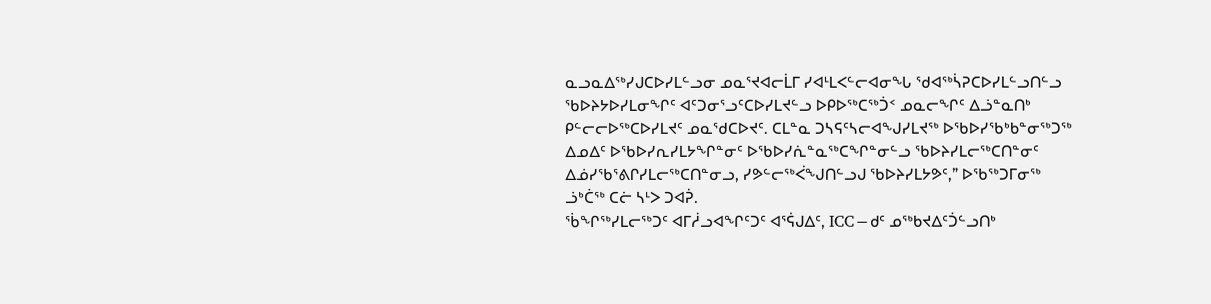ᓇᓗᓇᐃᖅᓯᒍᑕᐅᓯᒪᓪᓗᓂ ᓄᓇᕐᔪᐊᓕᒫᒥ ᓯᐊᒻᒪᐸᓪᓕᐊᓂᖓ ᖁᐊᖅᓵᕈᑕᐅᓯᒪᓪᓗᑎᓪᓗ ᖃᐅᔨᔭᐅᓯᒪᓂᖏᑦ ᐊᑦᑐᓂᕐᓗᑦᑕᐅᓯᒪᔪᓪᓗ ᐅᑭᐅᖅᑕᖅᑑᑉ ᓄᓇᓕᖏᑦ ᐃᓘᓐᓇᑎᒃ ᑭᓪᓕᓕᐅᖅᑕᐅᓯᒪᔪᑦ ᓄᓇᖁᑕᐅᔪᑦ. ᑕᒪᓐᓇ ᑐᓴᕋᑦᓴᓕᐊᖑᓯᒪᔪᖅ ᐅᖃᐅᓯᖃᒃᑲᓐᓂᖅᑐᖅ ᐃᓄᐃᑦ ᐅᖃᐅᓯᕆᓯᒪᔭᖏᓐᓂᑦ ᐅᖃᐅᓯᕇᓐᓇᖅᑕᖏᓐᓂᓪᓗ ᖃᐅᔨᓯᒪᓕᖅᑕᑎᓐᓂᑦ ᐃᓅᓯᖃᕐᕕᒋᓯᒪᓕᖅᑕᑎᓐᓂᓗ, ᓯᕗᓪᓕᖅᐹᖑᑎᓪᓗᒍ ᖃᐅᔨᓯᒪᔭᕗᑦ,” ᐅᖃᖅᑐᒥᓂᖅ ᓘᒃᑖᖅ ᑕᓖ ᓴᒻᐳ ᑐᐊᕉ.
ᖄᖏᖅᓯᒪᓕᖅᑐᑦ ᐊᒥᓲᓗᐊᖏᑦᑐᑦ ᐊᕐᕌᒍᐃᑦ, ICC−ᑯᑦ ᓄᖅᑲᔪᐃᑦᑑᓪᓗᑎᒃ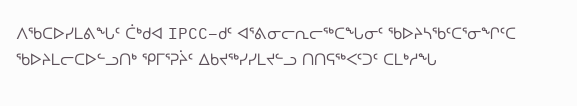ᐱᖃᑕᐅᓯᒪᕕᖓᑦ ᑖᒃᑯᐊ IPCC−ᑯᑦ ᐊᕐᕕᓂᓕᕆᓕᖅᑕᖓᓂᑦ ᖃᐅᔨᓴᖃᑦᑕᕐᓂᖏᑦᑕ ᖃᐅᔨᒪᓕᑕᐅᓪᓗᑎᒃ ᕿᒥᕐᕈᔩᑦ ᐃᑲᔪᖅᓯᓯᒪᔪᓪᓗ ᑎᑎᕋᖅᐸᑦᑐᑦ ᑕᒪᒃᓱᖓ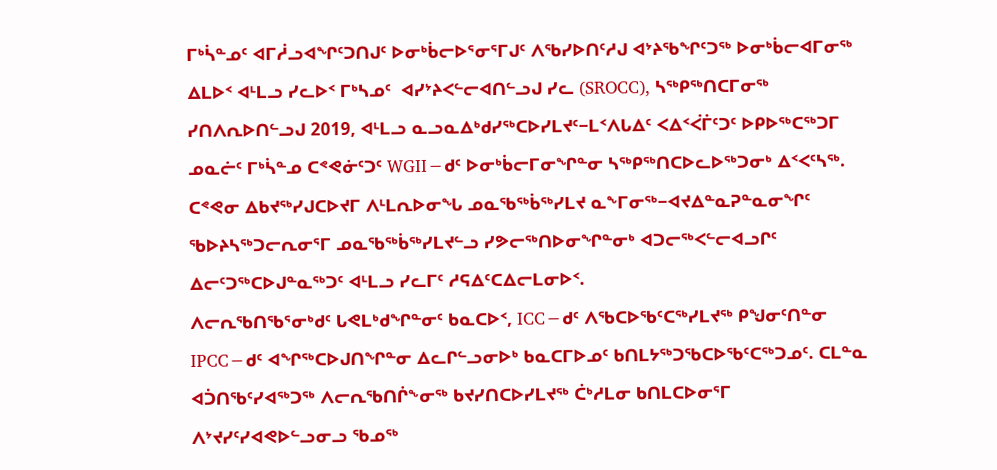ᒥᒃᓵᓐᓄᑦ ᐊᒥᓲᓗᐊᖏᑦᑐᑎᒍᑦ ᐅᓂᒃᑳᓕᐅᕐᓂᕐᒥᒍᑦ ᐱᖃᓯᐅᑎᑦᓱᒍ ᐊᔾᔨᖃᖏᑦᑐᖅ ᐅᓂᒃᑳᓕᐊᒥᓂᖅ ᐃᒪᐅᑉ ᐊᒻᒪᓗ ᓯᓚᐅᑉ ᒥᒃᓴᓄᑦ  ᐊᓯᔾᔨᐸᓪᓕᐊᑎᓪᓗᒍ ᓯᓚ (SROCC), ᓴᖅᑭᖅᑎᑕᒥᓂᖅ ᓯᑎᐱᕆᐅᑎᓪᓗᒍ 2019, ᐊᒻᒪᓗ ᓇᓗᓇᐃᒃᑯᓯᖅᑕᐅᓯᒪᔪᑦ−ᒪᑉᐱᒐᐃᑦ ᐸᐃᑉᐹᒦᑦᑐᑦ ᐅᑭᐅᖅᑕᖅᑐᒥ ᓄᓇᓖᑦ ᒥᒃᓵᓐᓄ ᑕᕝᕙᓃᑦᑐᑦ WGII−ᑯᑦ ᐅᓂᒃᑳᓕᒥᓂᖏᓐᓂ ᓴᖅᑭᖅᑎᑕᐅᓚᐅᖅᑐᓂᒃ ᐃᑉᐸᑦᓴᖅ. ᑕᕝᕙᓂ ᐃᑲᔪᖅᓯᒍᑕᐅᔪᒥ ᐱᒻᒪᕆᐅᓂᖓ ᓄᓇᖃᖅᑳᖅᓯᒪᔪ ᓇᖕᒥᓂᖅ−ᐊᔪᐃᓐᓇᕈᓐᓇᓂᖏᑦ ᖃᐅᔨᓴᖅᑐᓕᕆᓂᕐᒥ ᓄᓇᖃᖅᑳᖅᓯᒪᔪᓪᓗ ᓯᕗᓕᖅᑎᐅᓂᖏᓐᓂᒃ ᐊᑐᓕᖅᐸᓪᓕᐊᓗᒋᑦ ᐃᓕᑦᑐᖅᑕᐅᒍᓐᓇᖅᑐᑦ ᐊᒻᒪᓗ ᓯᓚᒥᑦ ᓱᕋᐃᑦᑕᐃᓕᒪᓂᐅᑉ.
ᐱᓕᕆᖃᑎᖃᕐᓂᒃᑯᑦ ᒐᕙᒪᒃᑯᖏᓐᓂᑦ ᑲᓇᑕᐅᑉ, ICC−ᑯᑦ ᐱᖃᑕᐅᖃᑦᑕᖅᓯᒪᔪᖅ ᑭᖑᓂᑦᑎᓐᓂ IPCC−ᑯᑦ ᐊᖏᖅᑕᐅᒍᑎᖏᓐᓂ ᐃᓚᒋᓪᓗᓂᐅᒃ ᑲᓇᑕᒥᐅᓄᑦ ᑲᑎᒪᔭᖅᑐᖃᑕᐅᖃᑦᑕᖅᑐᓄᑦ. ᑕᒪᓐᓇ ᐊᑑᑎᖃᑦᓯᐊᖅᑐᖅ ᐱᓕᕆᖃᑎᒌᖕᓂᖅ ᑲᔪᓯᑎᑕᐅᓯᒪᔪᖅ ᑖᒃᓱᒪᓂ ᑲᑎᒪᑕᐅᓂᕐᒥ ᐱᔾᔪᓯᑦᓯᐊᕙᐅᓪᓗᓂᓗ ᖃᓄᖅ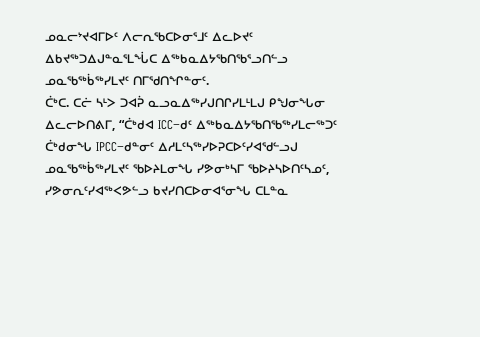ᓄᓇᓕᔾᔪᐊᒥᐅᑦ ᐱᓕᕆᖃᑕᐅᓂᕐᒧᑦ ᐃᓚᐅᔪᑦ ᐃᑲᔪᖅᑐᐃᒍᓐᓇᕐᒪᖔᑕ ᐃᖅᑲᓇᐃᔭᖃᑎᖃᕐᓗᑎᓪᓗ ᓄᓇᖃᖅᑳᖅᓯᒪᔪᑦ ᑎᒥᖁᑎᖏᓐᓂᑦ.
ᑖᒃᑕ. ᑕᓖ ᓴᒻᐳ ᑐᐊᕉ ᓇᓗᓇᐃᖅᓯᒍᑎᒋᓯᒪᒻᒪᒍ ᑭᖑᓂᖓᓂ ᐃᓚᓕᐅᑎᕕᒥ, “ᑖᒃᑯᐊ ICC−ᑯᑦ ᐃᖅᑲᓇᐃᔭᖃᑎᖃᖅᓯᒪᓕᖅᑐᑦ ᑖᒃᑯᓂᖓ IPCC−ᑯᓐᓂᑦ ᐃᓱᒪᑦᓴᖅᓯᐅᕈᑕᐅᑦᓯᐊᖁᓪᓗᒍ ᓄᓇᖃᖅᑳᖅᓯᒪᔪᑦ ᖃᐅᔨᒪᓂᖓ ᓯᕗᓂᒃᓴᒥ ᖃᐅᔨᓴᐅᑎᑦᓴᓄᑦ, ᓯᕗᓂᕆᑦᓯᐊᖅᐸᕗᓪᓗ ᑲᔪᓯᑎᑕᐅᓂᐊᕐᓂᖓ ᑕᒪᓐᓇ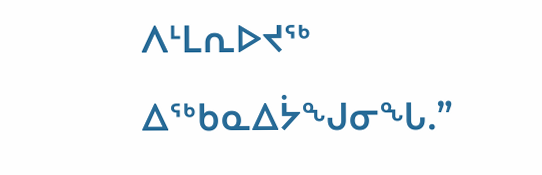ᐱᒻᒪᕆᐅᔪᖅ ᐃᖅᑲᓇᐃᔮᖑᓂᖓ.”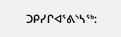ᑐᑭᓯᒋᐊᕐᕕᔅᓴᖅ: